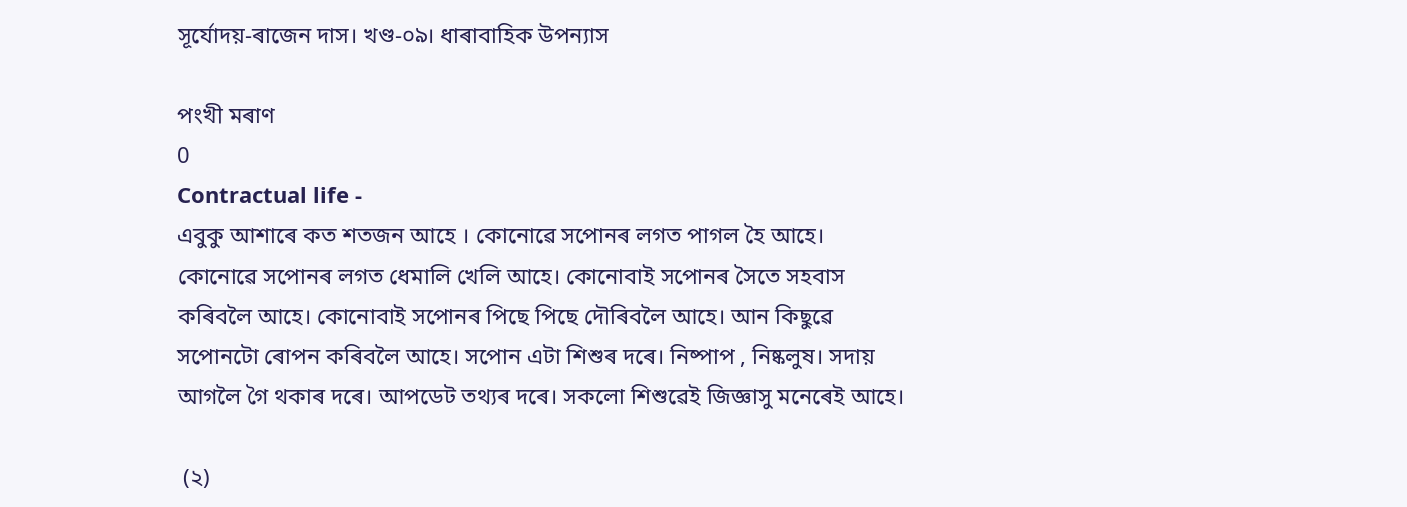সূৰ্যোদয়-ৰাজেন দাস। খণ্ড-০৯। ধাৰাবাহিক উপন্যাস

পংখী মৰাণ
0
Contractual life -
এবুকু আশাৰে কত শতজন আহে‌ । কোনোৱে সপোনৰ লগত পাগল হৈ আহে। কোনোৱে সপোনৰ লগত ধেমালি খেলি আহে। কোনোবাই সপোনৰ সৈতে সহবাস কৰিবলৈ আহে। কোনোবাই সপোনৰ পিছে পিছে দৌৰিবলৈ আহে। আন কিছুৱে সপোনটো ৰোপন কৰিবলৈ আহে। সপোন এটা শিশুৰ দৰে। নিষ্পাপ , নিষ্কলুষ। সদায় আগলৈ গৈ থকাৰ দৰে। আপডেট তথ্যৰ দৰে। সকলো শিশুৱেই জিজ্ঞাসু মনেৰেই আহে।

 (২)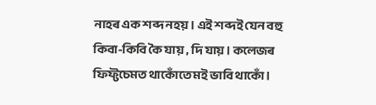নাহৰ এক শব্দ নহয়। এই শব্দই যেন বহু কিবা-কিবি কৈ যায় , দি যায়। কলেজৰ ফিফ্টচেমত থাকোঁতে মই ভাবি থাকোঁ।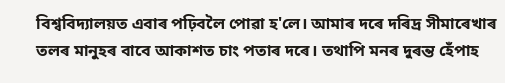বিশ্ববিদ্যালয়ত এবাৰ পঢ়িবলৈ পোৱা হ'লে। আমাৰ দৰে দৰিদ্ৰ সীমাৰেখাৰ তলৰ মানুহৰ বাবে আকাশত চাং পতাৰ দৰে। তথাপি মনৰ দুৰন্ত হেঁপাহ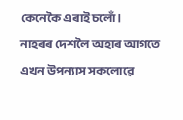কেনেকৈ এৰাই চলোঁ।
নাহৰৰ দেশলৈ অহাৰ আগতে এখন উপন্যাস সকলোৱে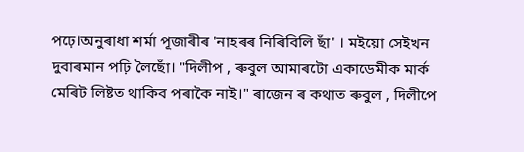পঢ়ে।অনুৰাধা শৰ্মা পূজাৰীৰ 'নাহৰৰ নিৰিবিলি ছাঁ' । মইয়ো সেইখন দুবাৰমান পঢ়ি লৈছোঁ। "দিলীপ , ৰুবুল আমাৰটো একাডেমীক মাৰ্ক মেৰিট লিষ্টত থাকিব পৰাকৈ নাই।" ৰাজেন ৰ কথাত ৰুবুল , দিলীপে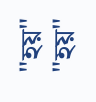"হয়" "হয়"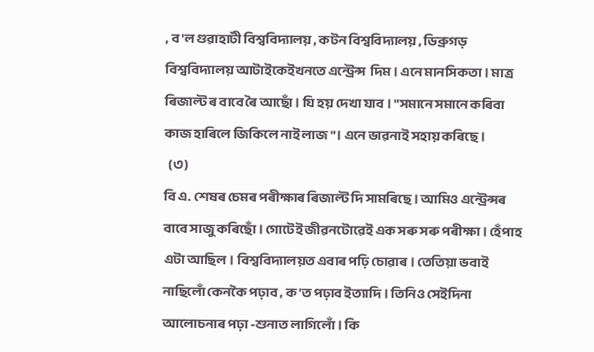, ব'ল গুৱাহাটী বিশ্ববিদ্যালয় , কটন বিশ্ববিদ্যালয় , ডিব্ৰুগড় বিশ্ববিদ্যালয় আটাইকেইখনতে এন্ট্ৰেন্স  দিম। এনে মানসিকতা। মাত্ৰ ৰিজাল্ট ৰ বাবে ৰৈ আছোঁ। যি হয় দেখা যাব। "সমানে সমানে কৰিবা কাজ হাৰিলে জিকিলে নাই লাজ"। এনে ভাৱনাই সহায় কৰিছে।
  (৩)
বি এ. শেষৰ চেমৰ পৰীক্ষাৰ ৰিজাল্ট দি সামৰিছে। আমিও এন্ট্ৰেন্সৰ বাবে সাজু কৰিছোঁ । গোটেই জীৱনটোৱেই এক সৰু সৰু পৰীক্ষা। হেঁপাহ এটা আছিল। বিশ্ববিদ্যালয়ত এবাৰ পঢ়ি চোৱাৰ। তেতিয়া ভবাই নাছিলোঁ কেনকৈ পঢ়াব , ক'ত পঢ়াব ইত্যাদি। তিনিও সেইদিনা আলোচনাৰ পঢ়া -শুনাত লাগিলোঁ। কি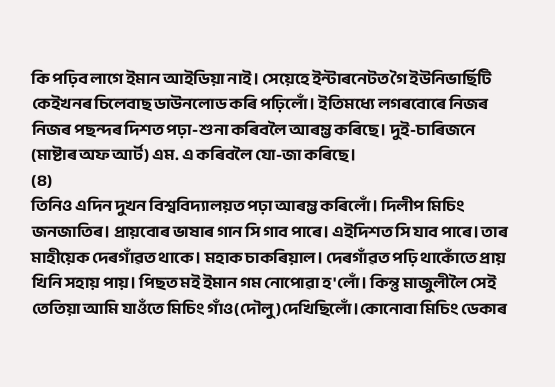কি পঢ়িব লাগে ইমান আইডিয়া নাই। সেয়েহে ইন্টাৰনেটত গৈ ইউনিভাৰ্ছিটি কেইখনৰ চিলেবাছ ডাউনলোড কৰি পঢ়িলোঁ। ইতিমধ্যে লগৰবোৰে নিজৰ নিজৰ পছন্দৰ দিশত পঢ়া-শুনা কৰিবলৈ আৰম্ভ কৰিছে। দুই-চাৰিজনে (মাষ্টাৰ অফ আৰ্ট) এম. এ কৰিবলৈ যো-জা কৰিছে।
(৪)
তিনিও এদিন দুখন বিশ্ববিদ্যালয়ত পঢ়া আৰম্ভ কৰিলোঁ। দিলীপ মিচিং জনজাতিৰ। প্ৰায়বোৰ ভাষাৰ গান সি গাব পাৰে। এইদিশত সি যাব পাৰে। তাৰ মাহীয়েক দেৰগাঁৱত থাকে। মহাক চাকৰিয়াল। দেৰগাঁৱত পঢ়ি থাকোঁতে প্ৰায় খিনি সহায় পায়। পিছত মই ইমান গম নোপোৱা হ'লোঁ। কিন্তু মাজুলীলৈ সেই তেতিয়া আমি যাওঁতে মিচিং গাঁও(দৌলু)দেখিছিলোঁ।কোনোবা মিচিং ডেকাৰ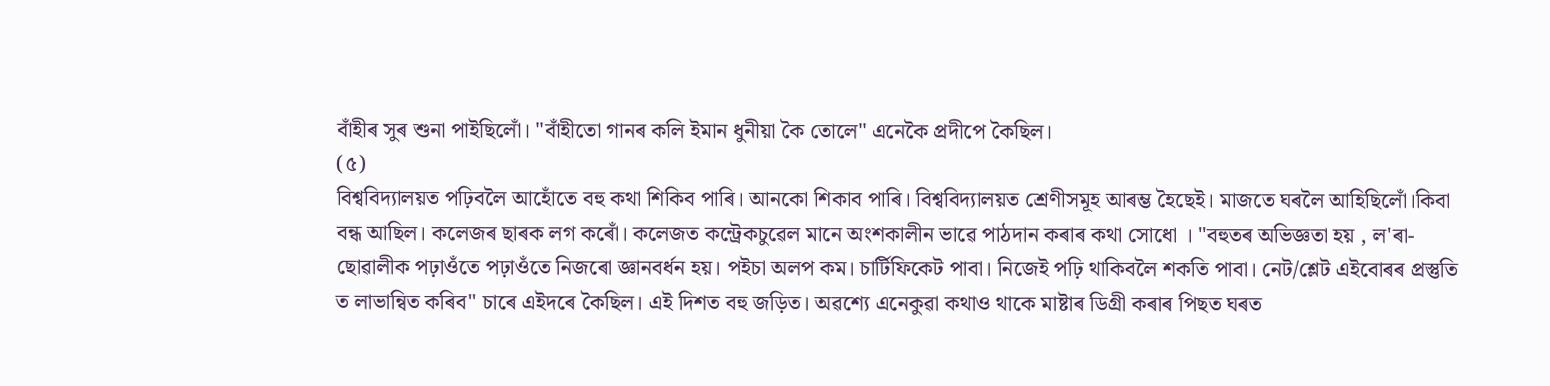বাঁহীৰ সুৰ শুনা পাইছিলোঁ। "বাঁহীতো গানৰ কলি ইমান ধুনীয়া কৈ তোলে" এনেকৈ প্ৰদীপে কৈছিল।
(৫)
বিশ্ববিদ্যালয়ত পঢ়িবলৈ আহোঁতে বহু কথা শিকিব পাৰি। আনকো শিকাব পাৰি। বিশ্ববিদ্যালয়ত শ্ৰেণীসমূহ আৰম্ভ হৈছেই। মাজতে ঘৰলৈ আহিছিলোঁ।কিবা বন্ধ আছিল। কলেজৰ ছাৰক লগ কৰোঁ। কলেজত কন্ট্ৰেকচুৱেল মানে অংশকালীন ভাৱে পাঠদান কৰাৰ কথা সোধো । "বহুতৰ অভিজ্ঞতা হয় , ল'ৰা-ছোৱালীক পঢ়াওঁতে পঢ়াওঁতে নিজৰো জ্ঞানবৰ্ধন হয়। পইচা অলপ কম। চাৰ্টিফিকেট পাবা। নিজেই পঢ়ি থাকিবলৈ শকতি পাবা। নেট/শ্লেট এইবোৰৰ প্ৰস্তুতি ত লাভান্বিত কৰিব" চাৰে এইদৰে কৈছিল। এই দিশত বহু জড়িত। অৱশ্যে এনেকুৱা কথাও থাকে মাষ্টাৰ ডিগ্ৰী কৰাৰ পিছত ঘৰত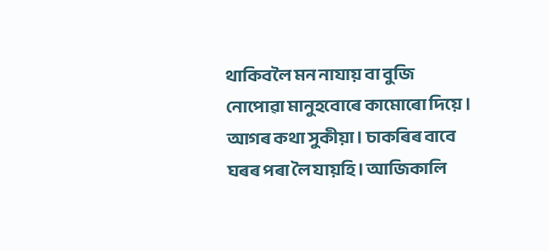থাকিবলৈ মন নাযায় বা বুজি নোপোৱা মানুহবোৰে কামোৰো দিয়ে। আগৰ কথা সুকীয়া। চাকৰিৰ বাবে ঘৰৰ পৰা লৈ যায়হি। আজিকালি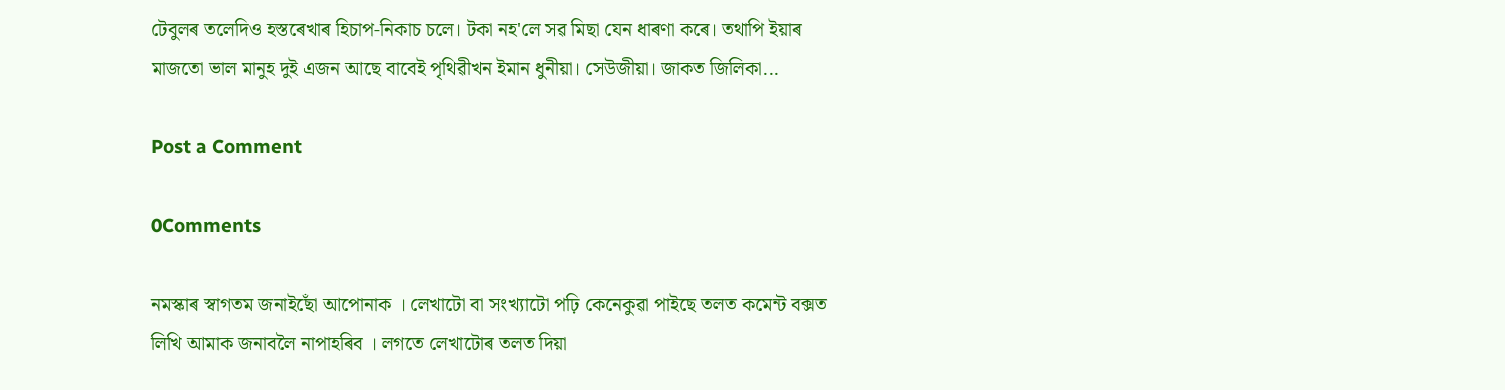টেবুলৰ তলেদিও হস্তৰেখাৰ হিচাপ-নিকাচ চলে। টকা নহ'লে সৱ মিছা যেন ধাৰণা কৰে। তথাপি ইয়াৰ মাজতো ভাল মানুহ দুই এজন আছে বাবেই পৃথিৱীখন ইমান ধুনীয়া। সেউজীয়া। জাকত জিলিকা...

Post a Comment

0Comments

নমস্কাৰ স্বাগতম জনাইছোঁ আপোনাক । লেখাটো বা সংখ্যাটো পঢ়ি কেনেকুৱা পাইছে তলত কমেন্ট বক্সত লিখি আমাক জনাবলৈ নাপাহৰিব । লগতে লেখাটোৰ তলত দিয়া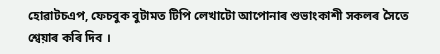হোৱাটচএপ, ফেচবুক বুটামত টিপি লেখাটো আপোনাৰ শুভাংকাশী সকলৰ সৈতে শ্বেয়াৰ কৰি দিব ।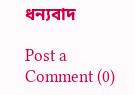ধন্যবাদ

Post a Comment (0)